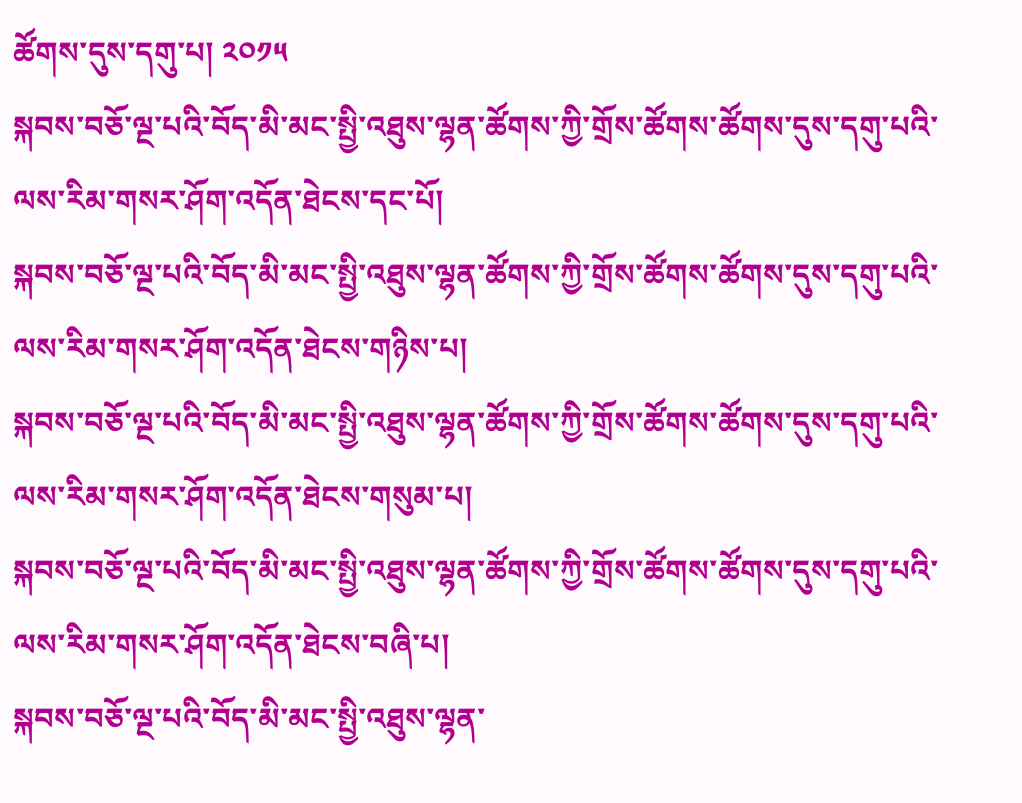ཚོགས་དུས་དགུ་པ། ༢༠༡༥
སྐབས་བཅོ་ལྔ་པའི་བོད་མི་མང་སྤྱི་འཐུས་ལྷན་ཚོགས་ཀྱི་གྲོས་ཚོགས་ཚོགས་དུས་དགུ་པའི་ལས་རིམ་གསར་ཤོག་འདོན་ཐེངས་དང་པོ།
སྐབས་བཅོ་ལྔ་པའི་བོད་མི་མང་སྤྱི་འཐུས་ལྷན་ཚོགས་ཀྱི་གྲོས་ཚོགས་ཚོགས་དུས་དགུ་པའི་ལས་རིམ་གསར་ཤོག་འདོན་ཐེངས་གཉིས་པ།
སྐབས་བཅོ་ལྔ་པའི་བོད་མི་མང་སྤྱི་འཐུས་ལྷན་ཚོགས་ཀྱི་གྲོས་ཚོགས་ཚོགས་དུས་དགུ་པའི་ལས་རིམ་གསར་ཤོག་འདོན་ཐེངས་གསུམ་པ།
སྐབས་བཅོ་ལྔ་པའི་བོད་མི་མང་སྤྱི་འཐུས་ལྷན་ཚོགས་ཀྱི་གྲོས་ཚོགས་ཚོགས་དུས་དགུ་པའི་ལས་རིམ་གསར་ཤོག་འདོན་ཐེངས་བཞི་པ།
སྐབས་བཅོ་ལྔ་པའི་བོད་མི་མང་སྤྱི་འཐུས་ལྷན་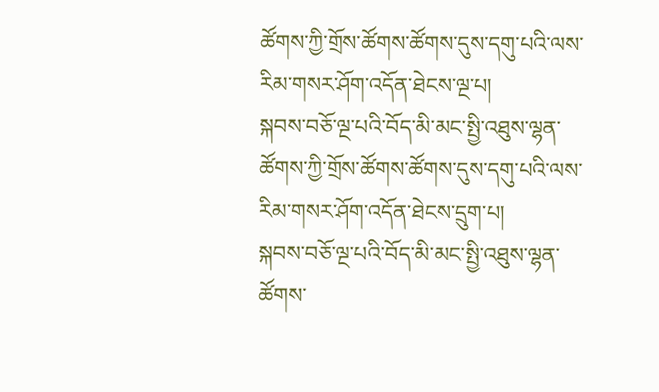ཚོགས་ཀྱི་གྲོས་ཚོགས་ཚོགས་དུས་དགུ་པའི་ལས་རིམ་གསར་ཤོག་འདོན་ཐེངས་ལྔ་པ།
སྐབས་བཅོ་ལྔ་པའི་བོད་མི་མང་སྤྱི་འཐུས་ལྷན་ཚོགས་ཀྱི་གྲོས་ཚོགས་ཚོགས་དུས་དགུ་པའི་ལས་རིམ་གསར་ཤོག་འདོན་ཐེངས་དྲུག་པ།
སྐབས་བཅོ་ལྔ་པའི་བོད་མི་མང་སྤྱི་འཐུས་ལྷན་ཚོགས་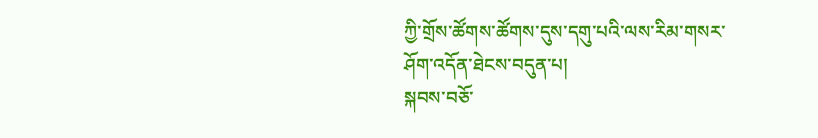ཀྱི་གྲོས་ཚོགས་ཚོགས་དུས་དགུ་པའི་ལས་རིམ་གསར་ཤོག་འདོན་ཐེངས་བདུན་པ།
སྐབས་བཅོ་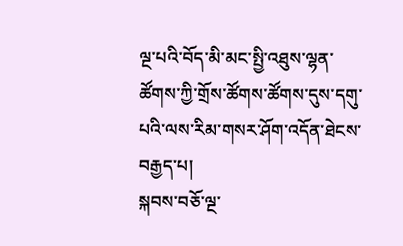ལྔ་པའི་བོད་མི་མང་སྤྱི་འཐུས་ལྷན་ཚོགས་ཀྱི་གྲོས་ཚོགས་ཚོགས་དུས་དགུ་པའི་ལས་རིམ་གསར་ཤོག་འདོན་ཐེངས་བརྒྱད་པ།
སྐབས་བཅོ་ལྔ་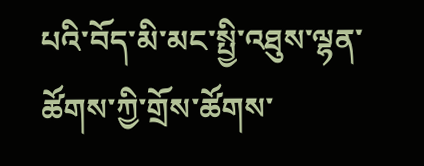པའི་བོད་མི་མང་སྤྱི་འཐུས་ལྷན་ཚོགས་ཀྱི་གྲོས་ཚོགས་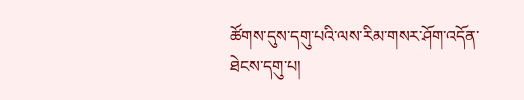ཚོགས་དུས་དགུ་པའི་ལས་རིམ་གསར་ཤོག་འདོན་ཐེངས་དགུ་པ།